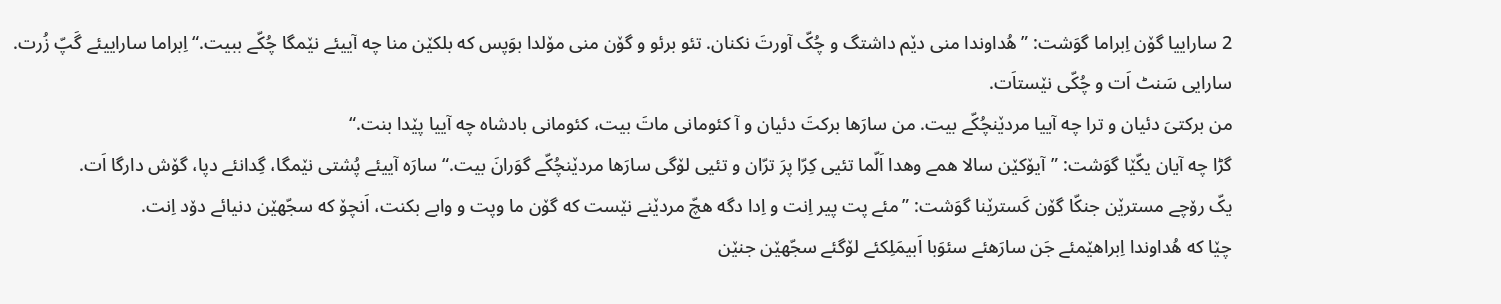2 ساراییا گۆن اِبراما گوَشت: ”هُداوندا منی دێم داشتگ و چُکّ آورتَ نکنان. تئو برئو و گۆن منی مۆلدا بوَپس که بلکێن منا چه آییئے نێمگا چُکّے ببیت.“ اِبراما ساراییئے گَپّ زُرت.
سارایی سَنٹ اَت و چُکّی نێستاَت.
من برکتیَ دئیان و ترا چه آییا مردێنچُکّے بیت. من سارَها برکتَ دئیان و آ کئومانی ماتَ بیت، کئومانی بادشاه چه آییا پێدا بنت.“
گڑا چه آیان یکّێا گوَشت: ”آیۆکێن سالا همے وهدا اَلّما تئیی کِرّا پرَ ترّان و تئیی لۆگی سارَها مردێنچُکّے گوَرانَ بیت.“ سارَه آییئے پُشتی نێمگا، گِدانئے دپا، گۆش دارگا اَت.
یکّ رۆچے مسترێن جنکّا گۆن کَسترێنا گوَشت: ”مئے پت پیر اِنت و اِدا دگه هچّ مردێنے نێست که گۆن ما وپت و وابے بکنت، اَنچۆ که سجّهێن دنیائے دۆد اِنت.
چێا که هُداوندا اِبراهێمئے جَن سارَهئے سئوَبا اَبیمَلِکئے لۆگئے سجّهێن جنێن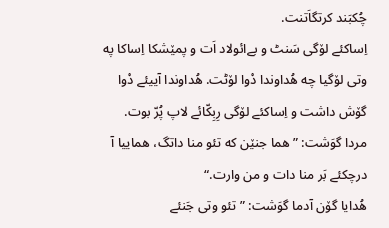چُکبَند کرتگاَتنت.
اِساکئے لۆگی سَنٹ و بےائولاد اَت و پمێشکا اِساکا په وتی لۆگیا چه هُداوندا دْوا لۆٹت. هُداوندا آییئے دْوا گۆش داشت و اِساکئے لۆگی رِبِکّائے لاپ پُرّ بوت.
مردا گوَشت: ”هما جنێن که تئو منا داتگ، هماییا آ درچکئے بَر منا دات و من وارت.“
هُدایا گۆن آدما گوَشت: ”تئو وتی جَنئے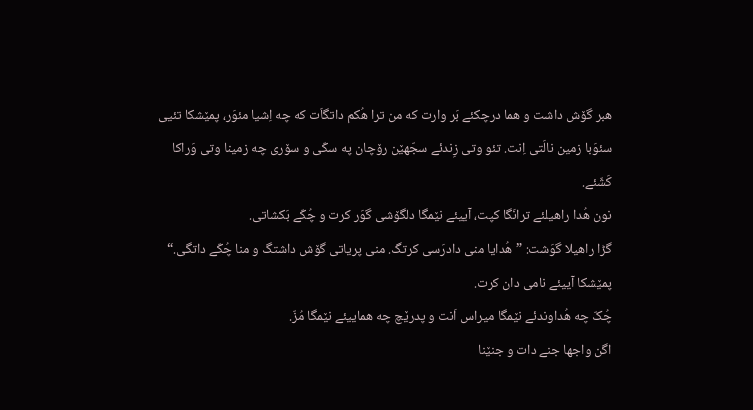هبر گۆش داشت و هما درچکئے بَر وارت که من ترا هُکم داتگاَت که چه اِشیا مئوَر، پمێشکا تئیی سئوَبا زمین نالَتی اِنت. تئو وتی زِندئے سجّهێن رۆچان په سکّی و سۆری چه زمینا وتی وَراکا کَشّئے.
نون هُدا راهیلئے ترانَگا کپت، آییئے نێمگا دلگۆشی گوَر کرت و چُکّے بَکشاتی.
گڑا راهیلا گوَشت: ”هُدایا منی دادرَسی کرتگ. منی پریاتی گۆش داشتگ و منا چُکّے داتگی.“ پمێشکا آییئے نامی دان کرت.
چُکّ چه هُداوندئے نێمگا میراس اَنت و پدرێچ چه هماییئے نێمگا مُزّ.
اگن واجها جنے دات و جنێنا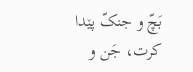بَچّ و جنکّ پێدا کرت، جَن و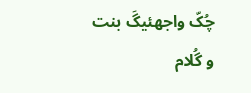چُکّ واجهئیگَ بنت و گُلام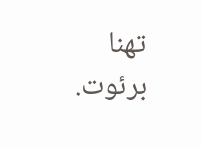تهنا برئوت.